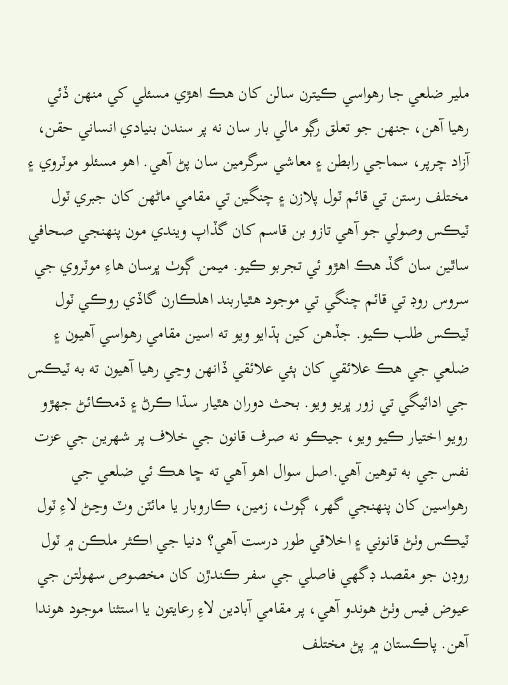ملير ضلعي جا رهواسي ڪيترن سالن کان هڪ اهڙي مسئلي کي منهن ڏئي رهيا آهن، جنهن جو تعلق رڳو مالي بار سان نه پر سندن بنيادي انساني حقن، آزاد چرپر، سماجي رابطن ۽ معاشي سرگرمين سان پڻ آهي. اهو مسئلو موٽروي ۽ مختلف رستن تي قائم ٽول پلازن ۽ چنگين تي مقامي ماڻهن کان جبري ٽول ٽيڪس وصولي جو آهي تازو بن قاسم کان گڏاپ ويندي مون پنهنجي صحافي ساٿين سان گڏ هڪ اهڙو ئي تجربو ڪيو. ميمن ڳوٺ ڀرسان هاءِ موٽروي جي سروس روڊ تي قائم چنگي تي موجود هٿياربند اهلڪارن گاڏي روڪي ٽول ٽيڪس طلب ڪيو. جڏهن کين ٻڌايو ويو ته اسين مقامي رهواسي آهيون ۽ ضلعي جي هڪ علائقي کان ٻئي علائقي ڏانهن وڃي رهيا آهيون ته به ٽيڪس جي ادائيگي تي زور ڀريو ويو. بحث دوران هٿيار سڌا ڪرڻ ۽ ڌمڪائڻ جهڙو رويو اختيار ڪيو ويو، جيڪو نه صرف قانون جي خلاف پر شهرين جي عزت نفس جي به توهين آهي.اصل سوال اهو آهي ته ڇا هڪ ئي ضلعي جي رهواسين کان پنهنجي گهر، ڳوٺ، زمين، ڪاروبار يا مائٽن وٽ وڃڻ لاءِ ٽول ٽيڪس وٺڻ قانوني ۽ اخلاقي طور درست آهي؟ دنيا جي اڪثر ملڪن ۾ ٽول روڊن جو مقصد ڊگهي فاصلي جي سفر ڪندڙن کان مخصوص سهولتن جي عيوض فيس وٺڻ هوندو آهي، پر مقامي آبادين لاءِ رعايتون يا استثنا موجود هوندا آهن. پاڪستان ۾ پڻ مختلف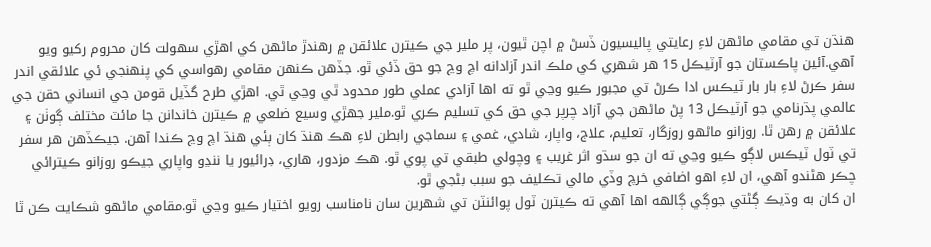هنڌن تي مقامي ماڻهن لاءِ رعايتي پاليسيون ڏسڻ ۾ اچن ٿيون، پر ملير جي ڪيترن علائقن ۾ رهندڙ ماڻهن کي اهڙي سهولت کان محروم رکيو ويو آهي.آئين پاڪستان جو آرٽيڪل 15 هر شهري کي ملڪ اندر آزادانه اچ وڃ جو حق ڏئي ٿو. جڏهن ڪنهن مقامي رهواسي کي پنهنجي ئي علائقي اندر سفر ڪرڻ لاءِ بار بار ٽيڪس ادا ڪرڻ تي مجبور ڪيو وڃي ٿو ته اها آزادي عملي طور محدود ٿي وڃي ٿي. اهڙي طرح گڏيل قومن جي انساني حقن جي عالمي پڌرنامي جو آرٽيڪل 13 پڻ ماڻهن جي آزاد چرپر جي حق کي تسليم ڪري ٿو.ملير جهڙي وسيع ضلعي ۾ ڪيترن خاندانن جا مائٽ مختلف ڳوٺن ۽ علائقن ۾ رهن ٿا. روزانو ماڻهو روزگار، تعليم، علاج، واپار، شادي، غمي ۽ سماجي رابطن لاءِ هڪ هنڌ کان ٻئي هنڌ اچ وڃ ڪندا آهن. جيڪڏهن هر سفر تي ٽول ٽيڪس لاڳو ڪيو وڃي ته ان جو سڌو اثر غريب ۽ وچولي طبقي تي پوي ٿو. هڪ مزدور، هاري، ڊرائيور يا ننڍو واپاري جيڪو روزانو ڪيترائي چڪر هڻندو آهي، ان لاءِ اهو اضافي خرچ وڏي مالي تڪليف جو سبب بڻجي ٿو.
ان کان به وڌيڪ ڳڻتي جوڳي ڳالهه اها آهي ته ڪيترن ٽول پوائنٽن تي شهرين سان نامناسب رويو اختيار ڪيو وڃي ٿو.مقامي ماڻهو شڪايت ڪن ٿا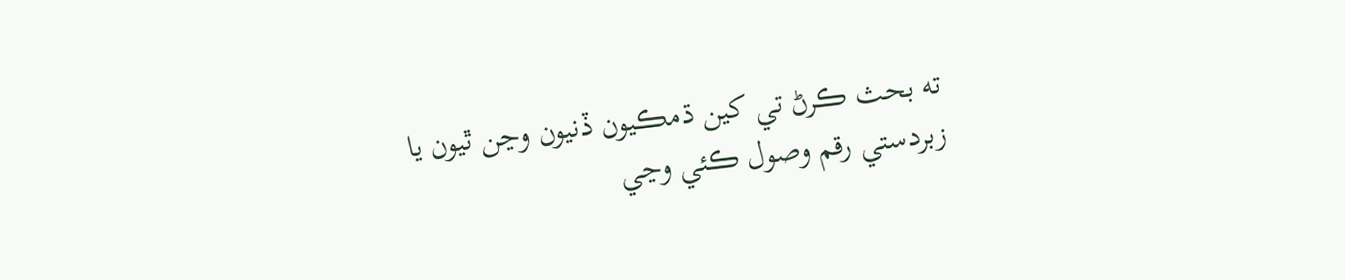ته بحث ڪرڻ تي کين ڌمڪيون ڏنيون وڃن ٿيون يا زبردستي رقم وصول ڪئي وڃي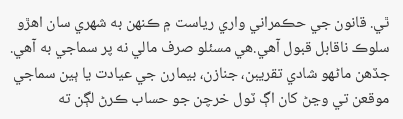ٿي. قانون جي حڪمراني واري رياست ۾ ڪنهن به شهري سان اهڙو سلوڪ ناقابل قبول آهي.هي مسئلو صرف مالي نه پر سماجي به آهي. جڏهن ماڻهو شادي تقريبن، جنازن، بيمارن جي عيادت يا ٻين سماجي موقعن تي وڃڻ کان اڳ ٽول خرچن جو حساب ڪرڻ لڳن ته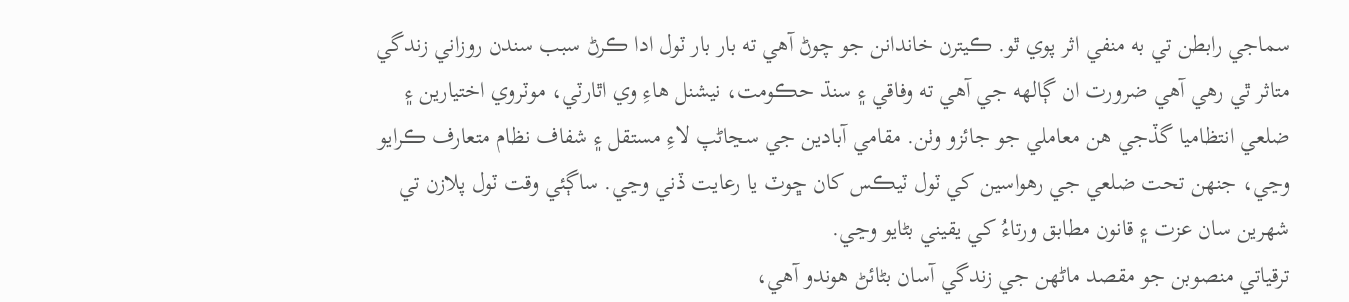سماجي رابطن تي به منفي اثر پوي ٿو. ڪيترن خاندانن جو چوڻ آهي ته بار بار ٽول ادا ڪرڻ سبب سندن روزاني زندگي متاثر ٿي رهي آهي ضرورت ان ڳالهه جي آهي ته وفاقي ۽ سنڌ حڪومت، نيشنل هاءِ وي اٿارٽي، موٽروي اختيارين ۽ ضلعي انتظاميا گڏجي هن معاملي جو جائزو وٺن. مقامي آبادين جي سڃاڻپ لاءِ مستقل ۽ شفاف نظام متعارف ڪرايو وڃي، جنهن تحت ضلعي جي رهواسين کي ٽول ٽيڪس کان ڇوٽ يا رعايت ڏني وڃي. ساڳئي وقت ٽول پلازن تي شهرين سان عزت ۽ قانون مطابق ورتاءُ کي يقيني بڻايو وڃي.
ترقياتي منصوبن جو مقصد ماڻهن جي زندگي آسان بڻائڻ هوندو آهي،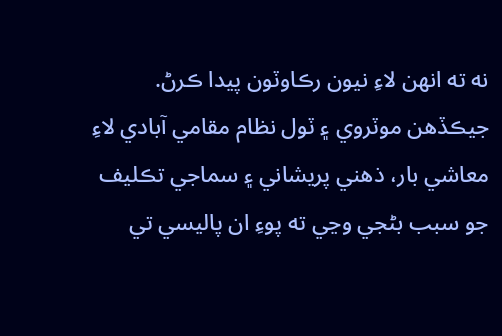نه ته انهن لاءِ نيون رڪاوٽون پيدا ڪرڻ. جيڪڏهن موٽروي ۽ ٽول نظام مقامي آبادي لاءِ معاشي بار، ذهني پريشاني ۽ سماجي تڪليف جو سبب بڻجي وڃي ته پوءِ ان پاليسي تي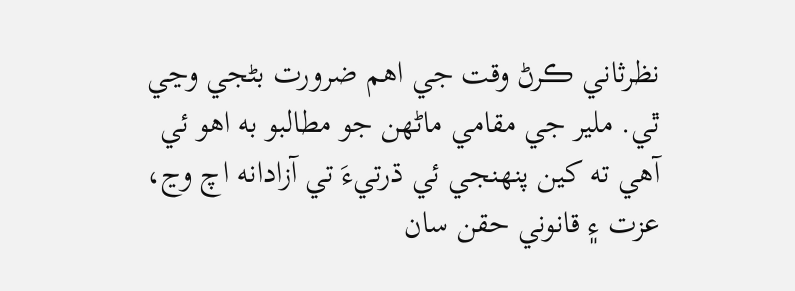نظرثاني ڪرڻ وقت جي اهم ضرورت بڻجي وڃي ٿي. ملير جي مقامي ماڻهن جو مطالبو به اهو ئي آهي ته کين پنهنجي ئي ڌرتيءَ تي آزادانه اچ وڃ، عزت ۽ قانوني حقن سان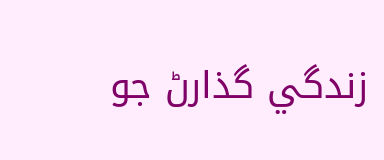زندگي گذارڻ جو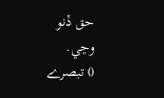حق ڏنو وڃي.
0 تبصرے